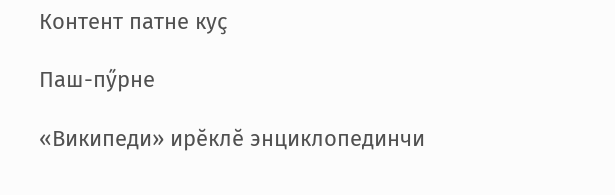Контент патне куҫ

Паш-пӳрне

«Википеди» ирĕклĕ энциклопединчи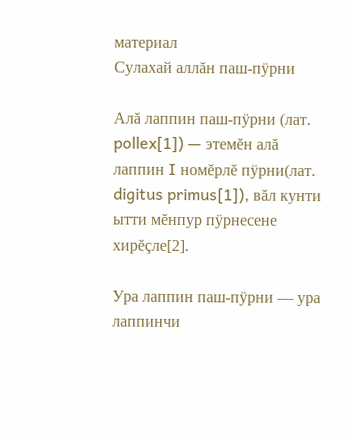материал
Сулахай аллăн паш-пÿрни

Алă лаппин паш-пÿрни (лат. pollex[1]) — этемĕн алă лаппин I номĕрлĕ пÿрни(лат. digitus primus[1]), вăл кунти ытти мĕнпур пÿрнесене хирĕçле[2].

Ура лаппин паш-пÿрни — ура лаппинчи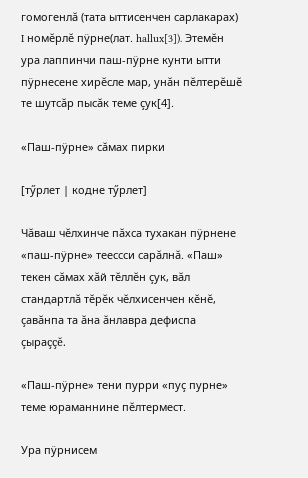гомогенлă (тата ыттисенчен сарлакарах) I номĕрлĕ пÿрне(лат. hallux[3]). Этемĕн ура лаппинчи паш-пÿрне кунти ытти пÿрнесене хирĕсле мар, унăн пĕлтерĕшĕ те шутсăр пысăк теме çук[4].

«Паш-пÿрне» сăмах пирки

[тӳрлет | кодне тӳрлет]

Чăваш чĕлхинче пăхса тухакан пÿрнене «паш-пÿрне» теессси сарăлнă. «Паш» текен сăмах хăй тĕллĕн çук, вăл стандартлă тĕрĕк чĕлхисенчен кĕнĕ, çавăнпа та ăна ăнлавра дефиспа çыраççĕ.

«Паш-пÿрне» тени пурри «пуç пурне» теме юраманнине пĕлтермест.

Ура пÿрнисем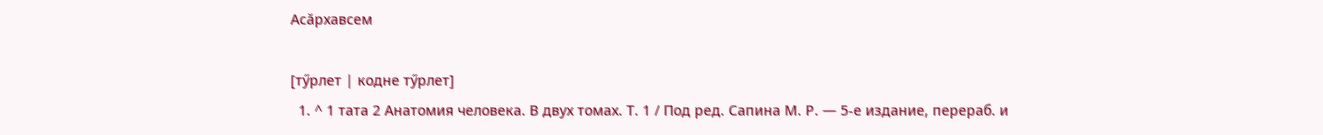Асăрхавсем

[тӳрлет | кодне тӳрлет]
  1. ^ 1 тата 2 Анатомия человека. В двух томах. Т. 1 / Под ред. Сапина М. Р. — 5-е издание, перераб. и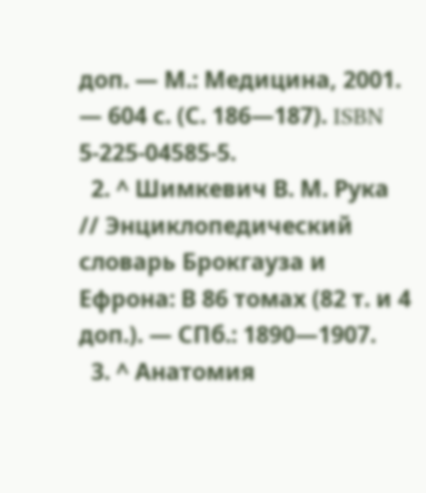доп. — М.: Медицина, 2001. — 604 с. (С. 186—187). ISBN 5-225-04585-5.
  2. ^ Шимкевич В. М. Рука // Энциклопедический словарь Брокгауза и Ефрона: В 86 томах (82 т. и 4 доп.). — СПб.: 1890—1907.
  3. ^ Анатомия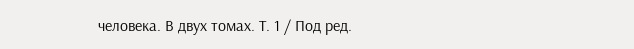человека. В двух томах. Т. 1 / Под ред.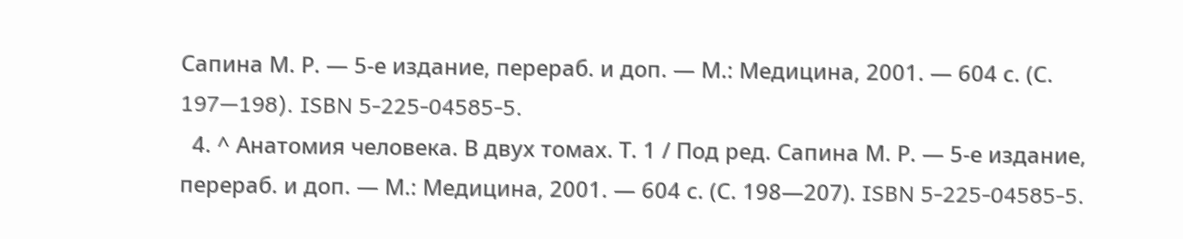Сапина М. Р. — 5-е издание, перераб. и доп. — М.: Медицина, 2001. — 604 с. (С. 197—198). ISBN 5-225-04585-5.
  4. ^ Анатомия человека. В двух томах. Т. 1 / Под ред. Сапина М. Р. — 5-е издание, перераб. и доп. — М.: Медицина, 2001. — 604 с. (С. 198—207). ISBN 5-225-04585-5.